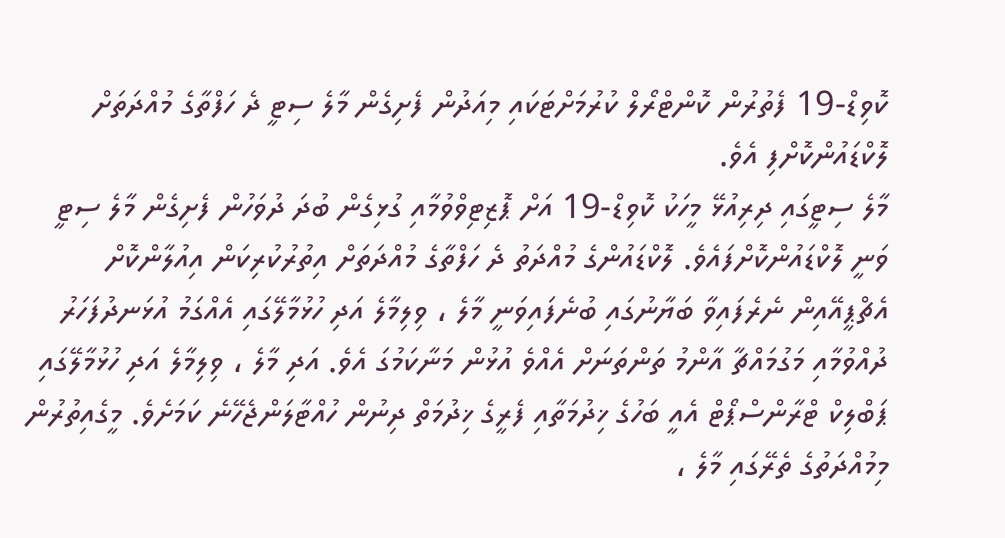ކޮވިޑް-19 ފެތުރުން ކޮންޓްރޯލް ކުރުމަށްޓަކައި މިއަދުން ފެށިގެން މާލެ ސިޓީ ދެ ހަފްތާގެ މުއްދަތަށް ލޮކްޑައުންކޮށްފި އެވެ.
މާލެ ސިޓީގައި ދިރިއުޅޭ މީހަކު ކޮވިޑް-19 އަށް ޕޮޒިޓިވްވުމާއި ގުޅިގެން ބުދަ ދުވަހުން ފެށިގެން މާލެ ސިޓީ ވަނީ ލޮކްޑައުންކޮށްފައެވެ. ލޮކްޑައުންގެ މުއްދަތު ދެ ހަފްތާގެ މުއްދަތަށް އިތުރުކުރިކަން އިއުލާންކޮށް އެޗްޕީއޭއިން ނެރެފައިވާ ބަޔާނުގައި ބުނެފައިވަނީ މާލެ ، ވިލިމާލެ އަދި ހުޅުމާލޭގައި އެއްގަމު އުޅަނދުފަހަރު ދުއްވުމާއި މަގުމައްޗާ އާންމު ތަންތަނަށް އެއްވެ އުޅުން މަނާކަމުގަ އެވެ. އަދި މާލެ ، ވިލިމާލެ އަދި ހުޅުމާލޭގައި ޕަބްލިކް ޓްރާންސްޕޯޓް އެއީ ބަހުގެ ޚިދުމަތާއި ފެރީގެ ޚިދުމަތް ދިނުން ހުއްޓާލަންޖެހޭނެ ކަމަށެވެ. މީގެއިތުރުން މިމުއްދަތުގެ ތެރޭގައި މާލެ ،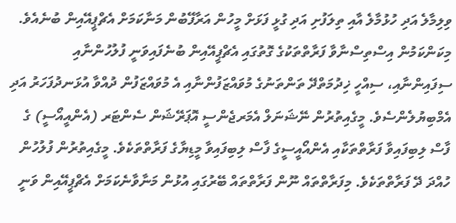ވިލިމާލެ އަދި ހުޅުމާލެ އާއި ތިލަފުށި އަދި ގުޅީ ފަޅަށް މީހުން އަރާފޭބުން މަނާކަމަށް އެޗްޕީއޭއިން ބުނެއެވެ.
މިކަންކަމުން އިސްތިސްނާވާ ފަރާތްތަކުގެ ގޮތުގައި އެޗްޕީއޭއިން ބުނެފައިވަނީ ފުލުހުންނާއި ސިފައިންނާއި، ސިއްހީ ޚިދުމަތްދޭ ތަންތަނުގެ މުވައްޒަފުންނާއި އެ މުވައްޒަފުން ދުއްވާ އުޅަނދުފަހަރު އަދި އެމްބިޔުލެންސެވެ. މީގެއިތުރުން ނޭޝަނަލް އެމަރޖެންސީ އޮޕަރޭޝަން ސެންޓަރ (އެންއީއޯސީ) ގެ ފާސް ލިބިފައިވާ ފަރާތްތަކާއި އެންއޯއީސީގެ ފާސް ލިބިފައިވާ މީޑިޔާގެ ފަރާތްތަކެވެ. މީގެއިތުރުން ފުލުހުން ހުއްދަ ދޭ ފަރާތްތަކެވެ. މިފަރާތްތައް ނޫން ފަރާތްތައް ބޭރުގައި އުޅުން މަނާވާނެކަމަށް އެޗްޕީއޭއިން ވަނީ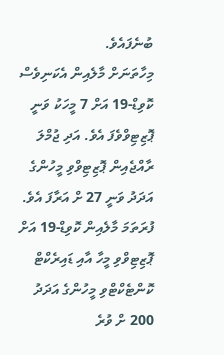ބުނެފައެވެ.
މިހާތަނަށް މާލެއިން އެކަނިވެސް ކޮވިޑް-19 އަށް 7 މީހަކު ވަނީ ޕޮޒިޓިވްވެފަ އެވެ. އަދި ޖުމްލަ ރާއްޖެއިން ޕޮޒިޓިވްވި މީހުންގެ އަދަދު ވަނީ 27 ށް އަރާފަ އެވެ. ފުރަތަމަ މާލެއިން ކޮވިޑް-19 އަށް ޕޮޒިޓިވްވި މީހާ އާއި ޑައިރެކްޓް ކޮންޓެކްޓްވި މީހުންގެ އަދަދު 200 ށް ވުރެ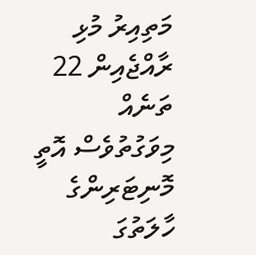މަތިއިރު މުޅި ރާއްޖެއިން 22 ތަނެއް މިވަގުތުވެސް އޮތީ މޮނިޓަރިންގެ ހާލަތުގަ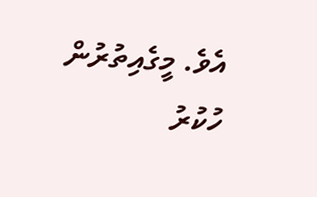އެވެ. މީގެއިތުރުން ހުކުރު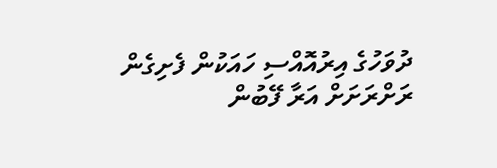ދުވަހުގެ އިރުއޮއްސި ހައަކުން ފެށިގެން ރަށްރަށަށް އަރާ ފޭބުން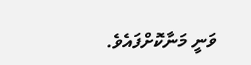ވަނީ މަނާކޮށްފައެވެ.